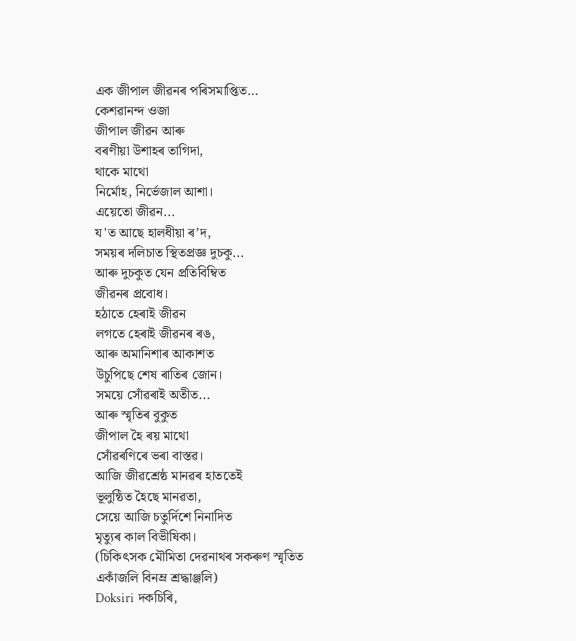এক জীপাল জীৱনৰ পৰিসমাপ্তিত…
কেশৱানন্দ ওজা
জীপাল জীৱন আৰু
বৰণীয়া উশাহৰ তাগিদা,
থাকে মাথো
নিৰ্মোহ, নিৰ্ভেজাল আশা।
এয়েতো জীৱন...
য'ত আছে হালধীয়া ৰ’দ,
সময়ৰ দলিচাত স্থিতপ্ৰজ্ঞ দুচকু...
আৰু দুচকুত যেন প্ৰতিবিম্বিত
জীৱনৰ প্ৰবোধ।
হঠাতে হেৰাই জীৱন
লগতে হেৰাই জীৱনৰ ৰঙ,
আৰু অমানিশাৰ আকাশত
উচুপিছে শেষ ৰাতিৰ জোন।
সময়ে সোঁৱৰাই অতীত...
আৰু স্মৃতিৰ বুকুত
জীপাল হৈ ৰয় মাথো
সোঁৱৰণিৰে ভৰা বাস্তৱ।
আজি জীৱশ্ৰেষ্ঠ মানৱৰ হাততেই
ভূলুন্ঠিত হৈছে মানৱতা,
সেয়ে আজি চতুৰ্দিশে নিনাদিত
মৃত্যুৰ কাল বিভীষিকা।
(চিকিৎসক মৌমিতা দেৱনাথৰ সকৰুণ স্মৃতিত
একাঁজলি বিনম্ৰ শ্ৰদ্ধাঞ্জলি)
Doksiri দকচিৰি,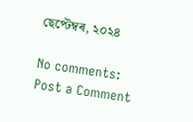ছেপ্টেম্বৰ, ২০২৪

No comments:
Post a Comment